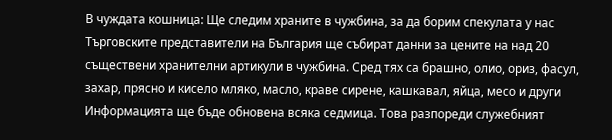В чуждата кошница: Ще следим храните в чужбина, за да борим спекулата у нас
Търговските представители на България ще събират данни за цените на над 20 съществени хранителни артикули в чужбина. Сред тях са брашно, олио, ориз, фасул, захар, прясно и кисело мляко, масло, краве сирене, кашкавал, яйца, месо и други Информацията ще бъде обновена всяка седмица. Това разпореди служебният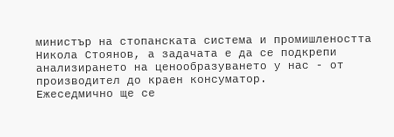министър на стопанската система и промишлеността Никола Стоянов, а задачата е да се подкрепи анализирането на ценообразуването у нас - от производител до краен консуматор.
Ежеседмично ще се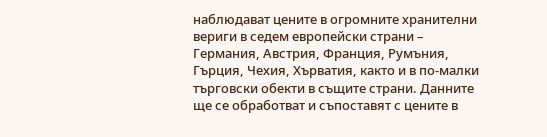наблюдават цените в огромните хранителни вериги в седем европейски страни – Германия, Австрия, Франция, Румъния, Гърция, Чехия, Хърватия, както и в по-малки търговски обекти в същите страни. Данните ще се обработват и съпоставят с цените в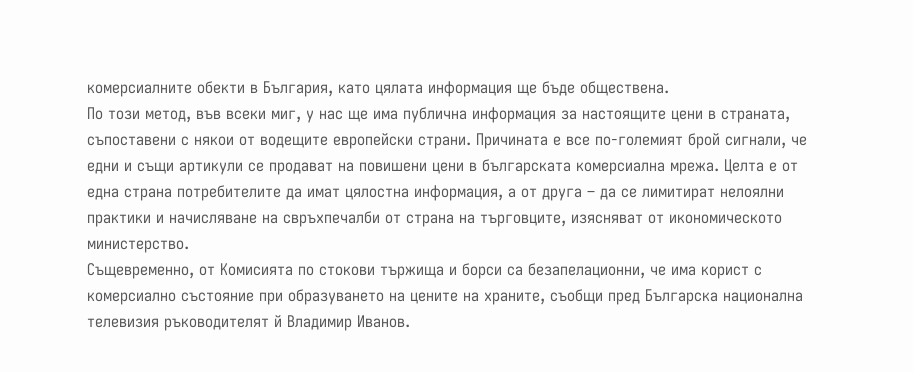комерсиалните обекти в България, като цялата информация ще бъде обществена.
По този метод, във всеки миг, у нас ще има публична информация за настоящите цени в страната, съпоставени с някои от водещите европейски страни. Причината е все по-големият брой сигнали, че едни и същи артикули се продават на повишени цени в българската комерсиална мрежа. Целта е от една страна потребителите да имат цялостна информация, а от друга – да се лимитират нелоялни практики и начисляване на свръхпечалби от страна на търговците, изясняват от икономическото министерство.
Същевременно, от Комисията по стокови тържища и борси са безапелационни, че има корист с комерсиално състояние при образуването на цените на храните, съобщи пред Българска национална телевизия ръководителят й Владимир Иванов.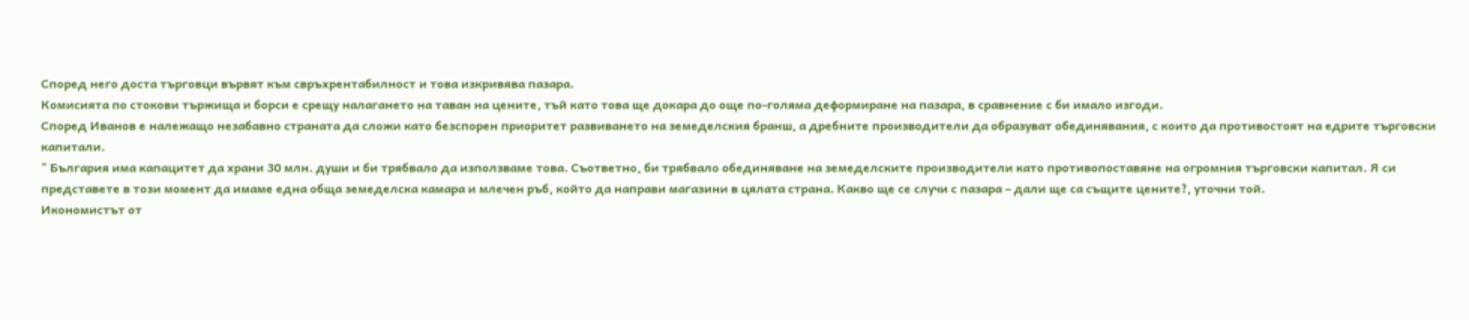Според него доста търговци вървят към свръхрентабилност и това изкривява пазара.
Комисията по стокови тържища и борси е срещу налагането на таван на цените, тъй като това ще докара до още по-голяма деформиране на пазара, в сравнение с би имало изгоди.
Според Иванов е належащо незабавно страната да сложи като безспорен приоритет развиването на земеделския бранш, а дребните производители да образуват обединявания, с които да противостоят на едрите търговски капитали.
" България има капацитет да храни 30 млн. души и би трябвало да използваме това. Съответно, би трябвало обединяване на земеделските производители като противопоставяне на огромния търговски капитал. Я си представете в този момент да имаме една обща земеделска камара и млечен ръб, който да направи магазини в цялата страна. Какво ще се случи с пазара – дали ще са същите цените?, уточни той.
Икономистът от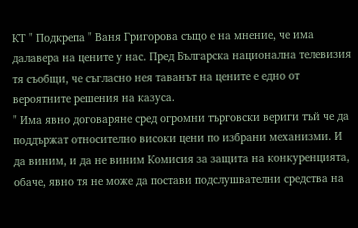КТ " Подкрепа " Ваня Григорова също е на мнение, че има далавера на цените у нас. Пред Българска национална телевизия тя съобщи, че съгласно нея таванът на цените е едно от вероятните решения на казуса.
" Има явно договаряне сред огромни търговски вериги тъй че да поддържат относително високи цени по избрани механизми. И да виним, и да не виним Комисия за защита на конкуренцията, обаче, явно тя не може да постави подслушвателни средства на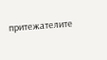притежателите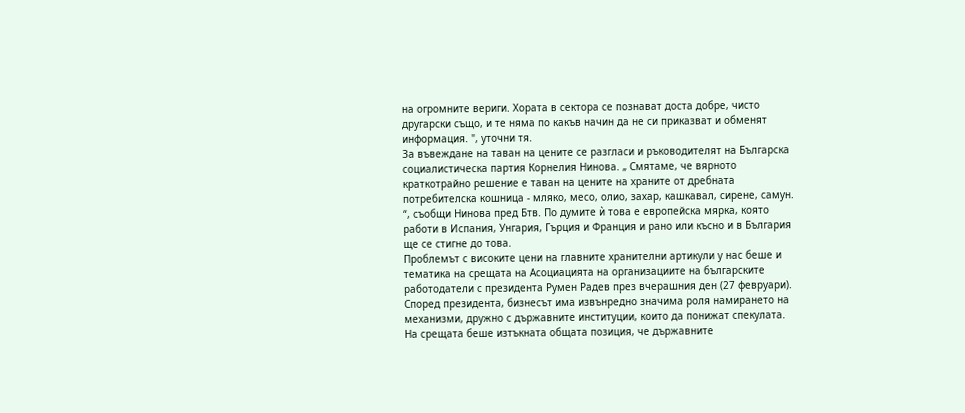на огромните вериги. Хората в сектора се познават доста добре, чисто другарски също, и те няма по какъв начин да не си приказват и обменят информация. ", уточни тя.
За въвеждане на таван на цените се разгласи и ръководителят на Българска социалистическа партия Корнелия Нинова. „ Смятаме, че вярното краткотрайно решение е таван на цените на храните от дребната потребителска кошница - мляко, месо, олио, захар, кашкавал, сирене, самун. “, съобщи Нинова пред Бтв. По думите ѝ това е европейска мярка, която работи в Испания, Унгария, Гърция и Франция и рано или късно и в България ще се стигне до това.
Проблемът с високите цени на главните хранителни артикули у нас беше и тематика на срещата на Асоциацията на организациите на българските работодатели с президента Румен Радев през вчерашния ден (27 февруари). Според президента, бизнесът има извънредно значима роля намирането на механизми, дружно с държавните институции, които да понижат спекулата.
На срещата беше изтъкната общата позиция, че държавните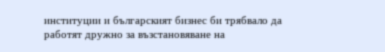институции и българският бизнес би трябвало да работят дружно за възстановяване на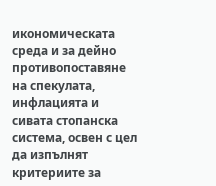икономическата среда и за дейно противопоставяне на спекулата, инфлацията и сивата стопанска система, освен с цел да изпълнят критериите за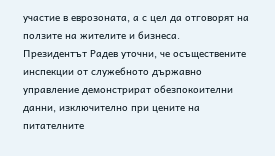участие в еврозоната, а с цел да отговорят на ползите на жителите и бизнеса.
Президентът Радев уточни, че осъществените инспекции от служебното държавно управление демонстрират обезпокоителни данни, изключително при цените на питателните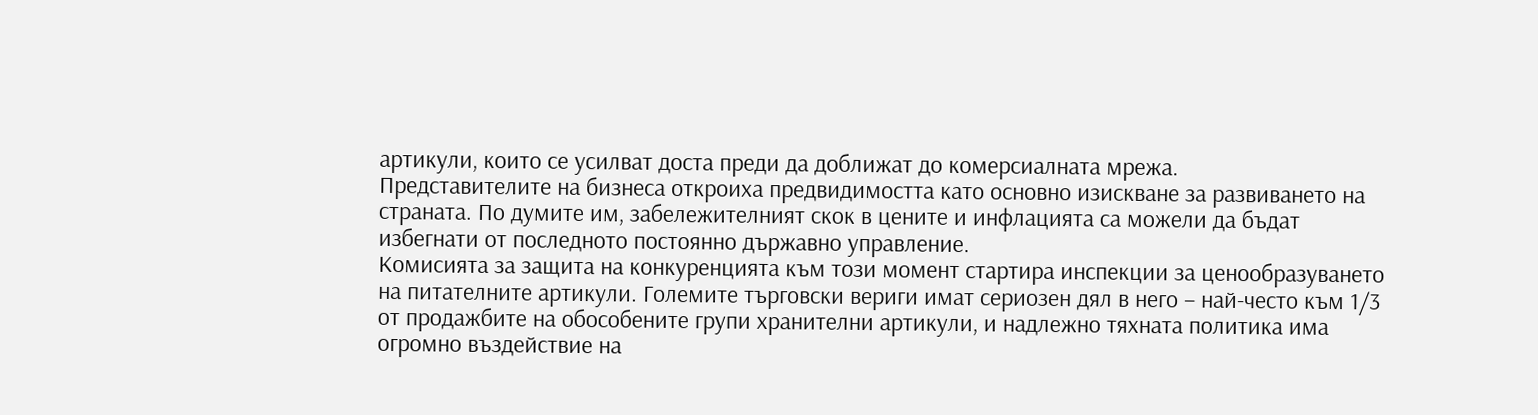артикули, които се усилват доста преди да доближат до комерсиалната мрежа.
Представителите на бизнеса откроиха предвидимостта като основно изискване за развиването на страната. По думите им, забележителният скок в цените и инфлацията са можели да бъдат избегнати от последното постоянно държавно управление.
Комисията за защита на конкуренцията към този момент стартира инспекции за ценообразуването на питателните артикули. Големите търговски вериги имат сериозен дял в него – най-често към 1/3 от продажбите на обособените групи хранителни артикули, и надлежно тяхната политика има огромно въздействие на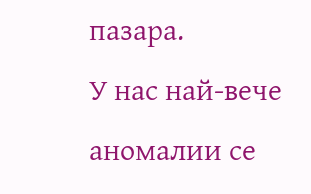пазара.
У нас най-вече аномалии се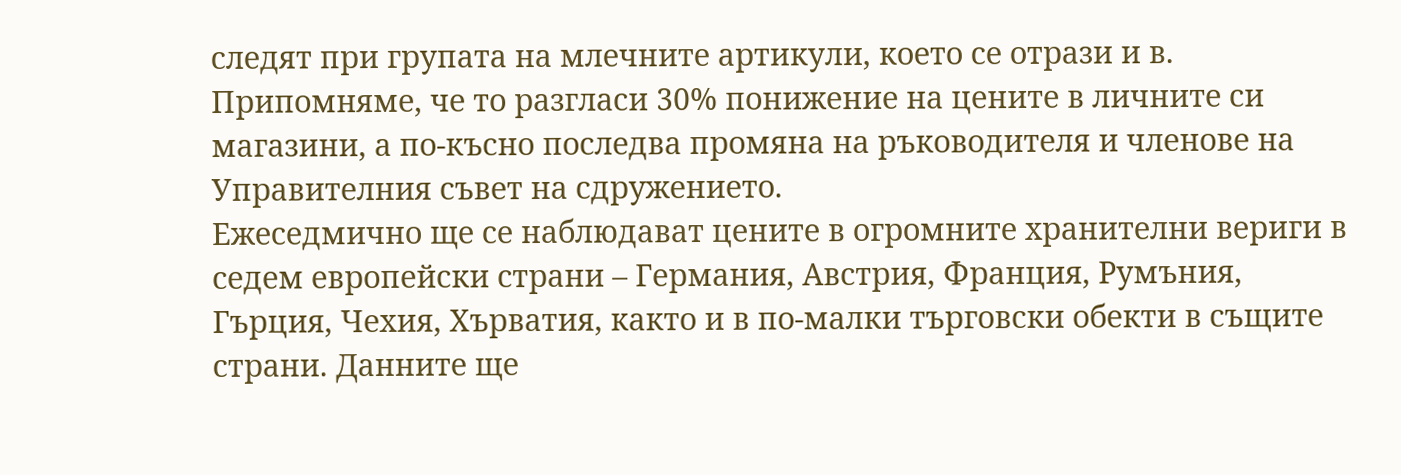следят при групата на млечните артикули, което се отрази и в. Припомняме, че то разгласи 30% понижение на цените в личните си магазини, а по-късно последва промяна на ръководителя и членове на Управителния съвет на сдружението.
Ежеседмично ще се наблюдават цените в огромните хранителни вериги в седем европейски страни – Германия, Австрия, Франция, Румъния, Гърция, Чехия, Хърватия, както и в по-малки търговски обекти в същите страни. Данните ще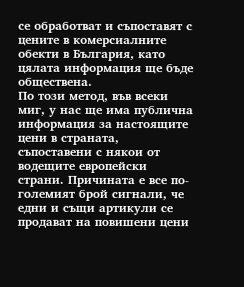се обработват и съпоставят с цените в комерсиалните обекти в България, като цялата информация ще бъде обществена.
По този метод, във всеки миг, у нас ще има публична информация за настоящите цени в страната, съпоставени с някои от водещите европейски страни. Причината е все по-големият брой сигнали, че едни и същи артикули се продават на повишени цени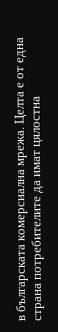в българската комерсиална мрежа. Целта е от една страна потребителите да имат цялостна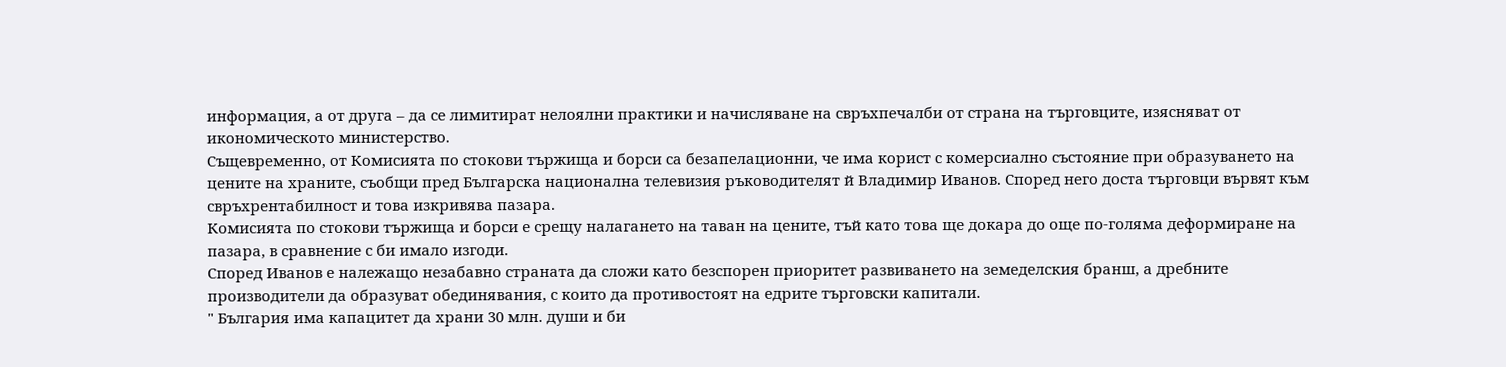информация, а от друга – да се лимитират нелоялни практики и начисляване на свръхпечалби от страна на търговците, изясняват от икономическото министерство.
Същевременно, от Комисията по стокови тържища и борси са безапелационни, че има корист с комерсиално състояние при образуването на цените на храните, съобщи пред Българска национална телевизия ръководителят й Владимир Иванов. Според него доста търговци вървят към свръхрентабилност и това изкривява пазара.
Комисията по стокови тържища и борси е срещу налагането на таван на цените, тъй като това ще докара до още по-голяма деформиране на пазара, в сравнение с би имало изгоди.
Според Иванов е належащо незабавно страната да сложи като безспорен приоритет развиването на земеделския бранш, а дребните производители да образуват обединявания, с които да противостоят на едрите търговски капитали.
" България има капацитет да храни 30 млн. души и би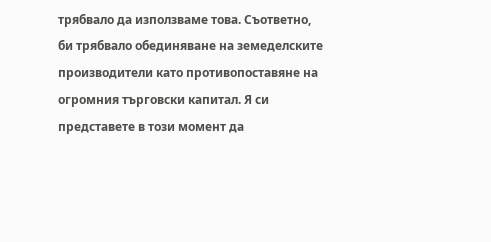трябвало да използваме това. Съответно, би трябвало обединяване на земеделските производители като противопоставяне на огромния търговски капитал. Я си представете в този момент да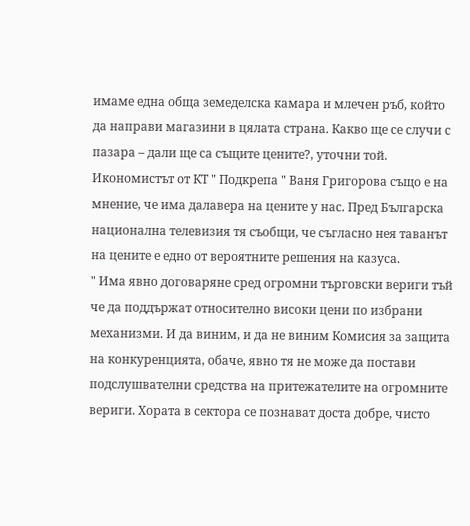имаме една обща земеделска камара и млечен ръб, който да направи магазини в цялата страна. Какво ще се случи с пазара – дали ще са същите цените?, уточни той.
Икономистът от КТ " Подкрепа " Ваня Григорова също е на мнение, че има далавера на цените у нас. Пред Българска национална телевизия тя съобщи, че съгласно нея таванът на цените е едно от вероятните решения на казуса.
" Има явно договаряне сред огромни търговски вериги тъй че да поддържат относително високи цени по избрани механизми. И да виним, и да не виним Комисия за защита на конкуренцията, обаче, явно тя не може да постави подслушвателни средства на притежателите на огромните вериги. Хората в сектора се познават доста добре, чисто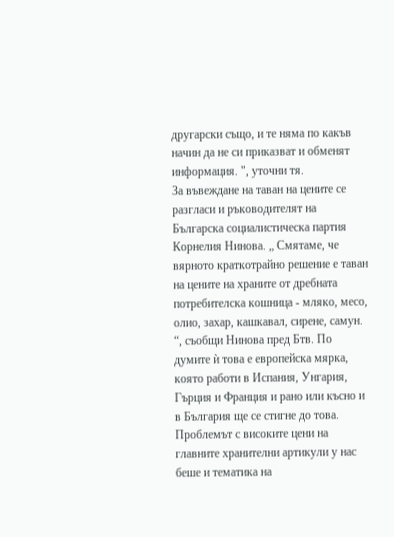другарски също, и те няма по какъв начин да не си приказват и обменят информация. ", уточни тя.
За въвеждане на таван на цените се разгласи и ръководителят на Българска социалистическа партия Корнелия Нинова. „ Смятаме, че вярното краткотрайно решение е таван на цените на храните от дребната потребителска кошница - мляко, месо, олио, захар, кашкавал, сирене, самун. “, съобщи Нинова пред Бтв. По думите ѝ това е европейска мярка, която работи в Испания, Унгария, Гърция и Франция и рано или късно и в България ще се стигне до това.
Проблемът с високите цени на главните хранителни артикули у нас беше и тематика на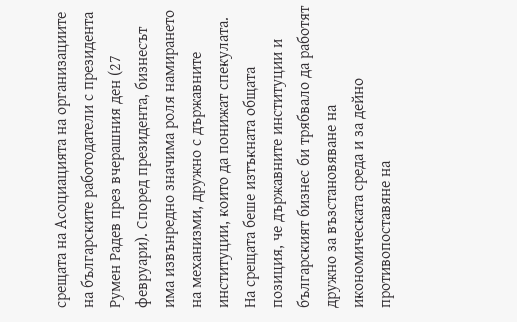срещата на Асоциацията на организациите на българските работодатели с президента Румен Радев през вчерашния ден (27 февруари). Според президента, бизнесът има извънредно значима роля намирането на механизми, дружно с държавните институции, които да понижат спекулата.
На срещата беше изтъкната общата позиция, че държавните институции и българският бизнес би трябвало да работят дружно за възстановяване на икономическата среда и за дейно противопоставяне на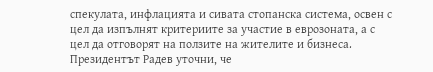спекулата, инфлацията и сивата стопанска система, освен с цел да изпълнят критериите за участие в еврозоната, а с цел да отговорят на ползите на жителите и бизнеса.
Президентът Радев уточни, че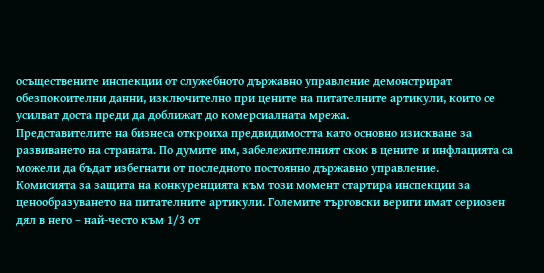осъществените инспекции от служебното държавно управление демонстрират обезпокоителни данни, изключително при цените на питателните артикули, които се усилват доста преди да доближат до комерсиалната мрежа.
Представителите на бизнеса откроиха предвидимостта като основно изискване за развиването на страната. По думите им, забележителният скок в цените и инфлацията са можели да бъдат избегнати от последното постоянно държавно управление.
Комисията за защита на конкуренцията към този момент стартира инспекции за ценообразуването на питателните артикули. Големите търговски вериги имат сериозен дял в него – най-често към 1/3 от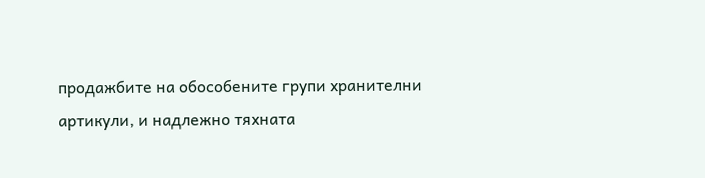продажбите на обособените групи хранителни артикули, и надлежно тяхната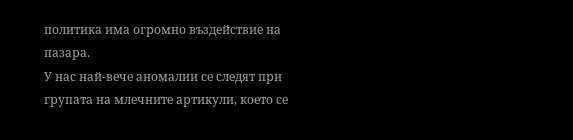политика има огромно въздействие на пазара.
У нас най-вече аномалии се следят при групата на млечните артикули, което се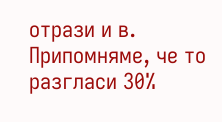отрази и в. Припомняме, че то разгласи 30%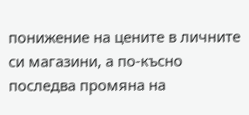понижение на цените в личните си магазини, а по-късно последва промяна на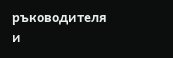ръководителя и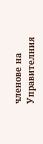членове на Управителния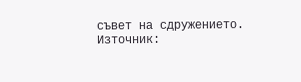съвет на сдружението.
Източник: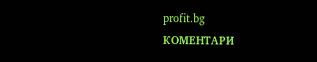profit.bg
КОМЕНТАРИ